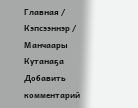Главная / Кэпсээннэр / Манчаары Кутанаҕа
Добавить комментарий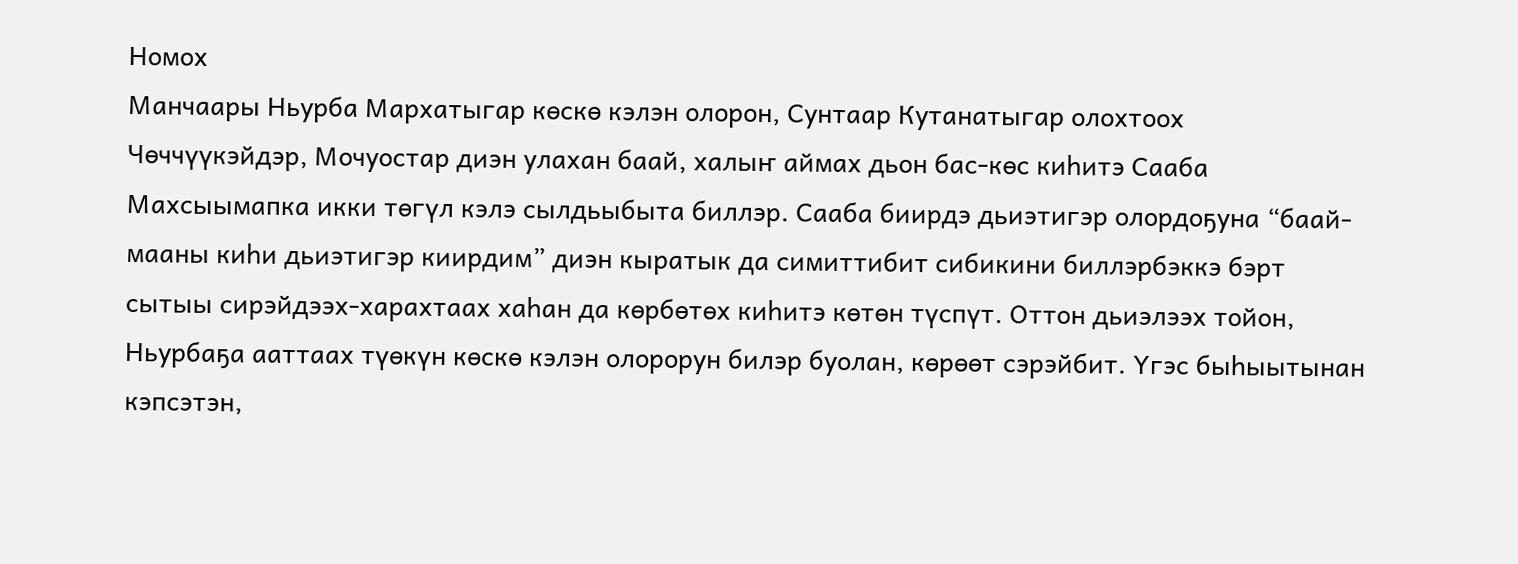Номох
Манчаары Ньурба Мархатыгар көскө кэлэн олорон, Сунтаар Кутанатыгар олохтоох Чөччүүкэйдэр, Мочуостар диэн улахан баай, халыҥ аймах дьон бас-көс киһитэ Сааба Махсыымапка икки төгүл кэлэ сылдьыбыта биллэр. Сааба биирдэ дьиэтигэр олордоҕуна “баай-мааны киһи дьиэтигэр киирдим” диэн кыратык да симиттибит сибикини биллэрбэккэ бэрт сытыы сирэйдээх-харахтаах хаһан да көрбөтөх киһитэ көтөн түспүт. Оттон дьиэлээх тойон, Ньурбаҕа ааттаах түөкүн көскө кэлэн олорорун билэр буолан, көрөөт сэрэйбит. Үгэс быһыытынан кэпсэтэн,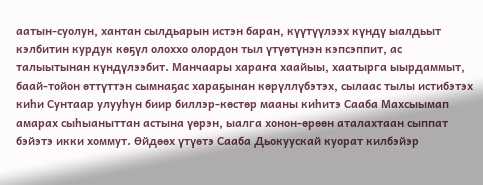аатын-суолун, хантан сылдьарын истэн баран, күүтүүлээх күндү ыалдьыт кэлбитин курдук көҕүл олоххо олордон тыл үтүөтүнэн кэпсэппит, ас талыытынан күндүлээбит. Манчаары хараҥа хаайыы, хаатырга ыырдаммыт, баай-тойон өттүттэн сымнаҕас хараҕынан көрүллүбэтэх, сылаас тылы истибэтэх киһи Сунтаар улууһун биир биллэр-көстөр мааны киһитэ Сааба Махсыымап амарах сыһыаныттан астына үөрэн, ыалга хонон-өрөөн аталахтаан сыппат бэйэтэ икки хоммут. Өйдөөх үтүөтэ Сааба Дьокуускай куорат килбэйэр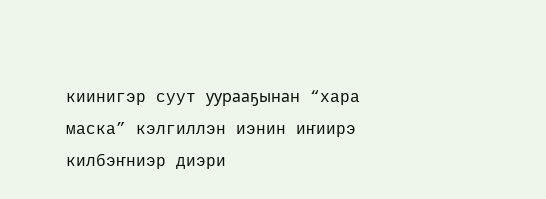киинигэр суут уурааҕынан “хара маска” кэлгиллэн иэнин иҥиирэ килбэҥниэр диэри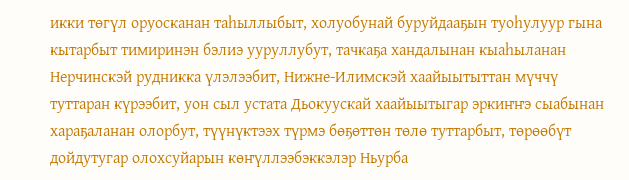икки төгүл оруосканан таһыллыбыт, холуобунай буруйдааҕын туоһулуур гына кытарбыт тимиринэн бэлиэ ууруллубут, тачкаҕа хандалынан кыаһыланан Нерчинскэй рудникка үлэлээбит, Нижне-Илимскэй хаайыытыттан мүччү туттаран күрээбит, уон сыл устата Дьокуускай хаайыытыгар эркиҥҥэ сыабынан хараҕаланан олорбут, түүнүктээх түрмэ бөҕөттөн төлө туттарбыт, төрөөбүт дойдутугар олохсуйарын көҥүллээбэккэлэр Ньурба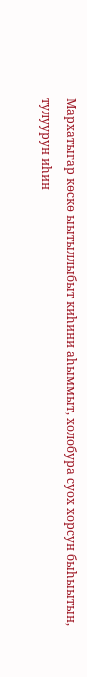Мархатыгар көскө ыытыллыбыт киһини аһыммыт, холобура суох хорсун быһыытын, тулуурун иһин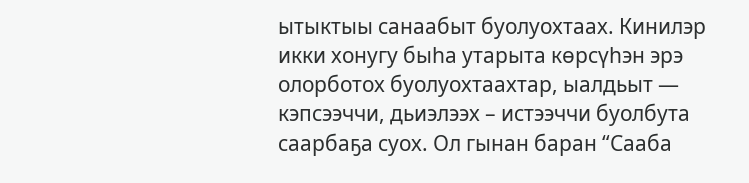ытыктыы санаабыт буолуохтаах. Кинилэр икки хонугу быһа утарыта көрсүһэн эрэ олорботох буолуохтаахтар, ыалдьыт — кэпсээччи, дьиэлээх – истээччи буолбута саарбаҕа суох. Ол гынан баран “Сааба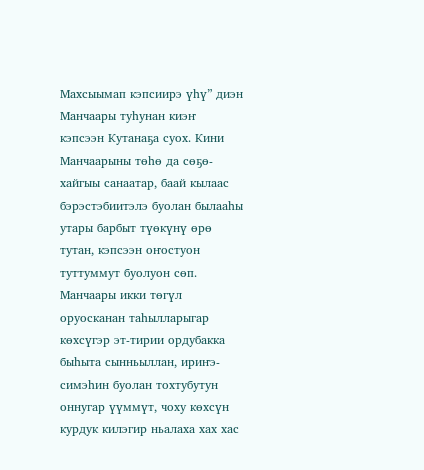Махсыымап кэпсиирэ үһү” диэн Манчаары туһунан киэҥ кэпсээн Кутанаҕа суох. Кини Манчаарыны төһө да сөҕө-хайгыы санаатар, баай кылаас бэрэстэбиитэлэ буолан былааһы утары барбыт түөкүнү өрө тутан, кэпсээн оҥостуон туттуммут буолуон сөп. Манчаары икки төгүл оруосканан таһылларыгар көхсүгэр эт-тирии ордубакка быһыта сынньыллан, ириҥэ-симэһин буолан тохтубутун оннугар үүммүт, чоху көхсүн курдук килэгир ньалаха хах хас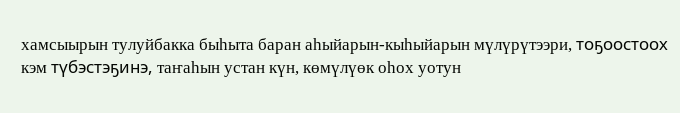хамсыырын тулуйбакка быһыта баран аһыйарын-кыһыйарын мүлүрүтээри, тоҕоостоох кэм түбэстэҕинэ, таҥаһын устан күн, көмүлүөк оһох уотун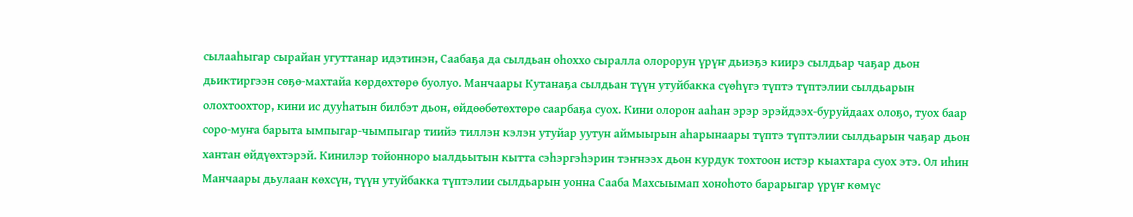сылааһыгар сырайан угуттанар идэтинэн, Саабаҕа да сылдьан оһоххо сыралла олорорун үрүҥ дьиэҕэ киирэ сылдьар чаҕар дьон дьиктиргээн сөҕө-махтайа көрдөхтөрө буолуо. Манчаары Кутанаҕа сылдьан түүн утуйбакка сүөһүгэ түптэ түптэлии сылдьарын олохтоохтор, кини ис дууһатын билбэт дьон, өйдөөбөтөхтөрө саарбаҕа суох. Кини олорон ааһан эрэр эрэйдээх-буруйдаах олоҕо, туох баар соро-муҥа барыта ымпыгар-чымпыгар тиийэ тиллэн кэлэн утуйар уутун аймыырын аһарынаары түптэ түптэлии сылдьарын чаҕар дьон хантан өйдүөхтэрэй. Кинилэр тойонноро ыалдьытын кытта сэһэргэһэрин тэҥнээх дьон курдук тохтоон истэр кыахтара суох этэ. Ол иһин Манчаары дьулаан көхсүн, түүн утуйбакка түптэлии сылдьарын уонна Сааба Махсыымап хоноһото барарыгар үрүҥ көмүс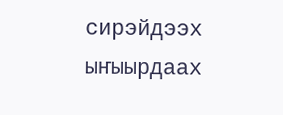сирэйдээх ыҥыырдаах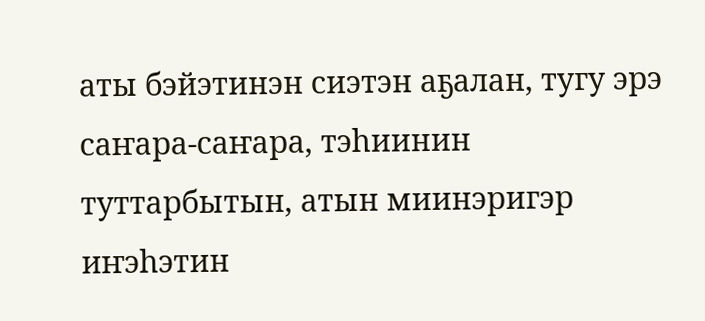аты бэйэтинэн сиэтэн аҕалан, тугу эрэ саҥара-саҥара, тэһиинин туттарбытын, атын миинэригэр иҥэһэтин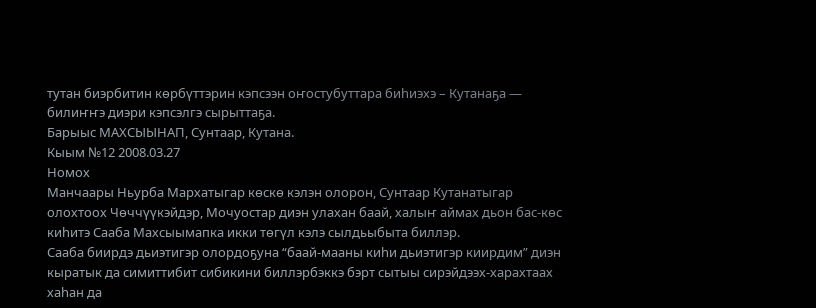тутан биэрбитин көрбүттэрин кэпсээн оҥостубуттара биһиэхэ – Кутанаҕа — билиҥҥэ диэри кэпсэлгэ сырыттаҕа.
Барыыс МАХСЫЫНАП, Сунтаар, Кутана.
Кыым №12 2008.03.27
Номох
Манчаары Ньурба Мархатыгар көскө кэлэн олорон, Сунтаар Кутанатыгар олохтоох Чөччүүкэйдэр, Мочуостар диэн улахан баай, халыҥ аймах дьон бас-көс киһитэ Сааба Махсыымапка икки төгүл кэлэ сылдьыбыта биллэр.
Сааба биирдэ дьиэтигэр олордоҕуна “баай-мааны киһи дьиэтигэр киирдим” диэн кыратык да симиттибит сибикини биллэрбэккэ бэрт сытыы сирэйдээх-харахтаах хаһан да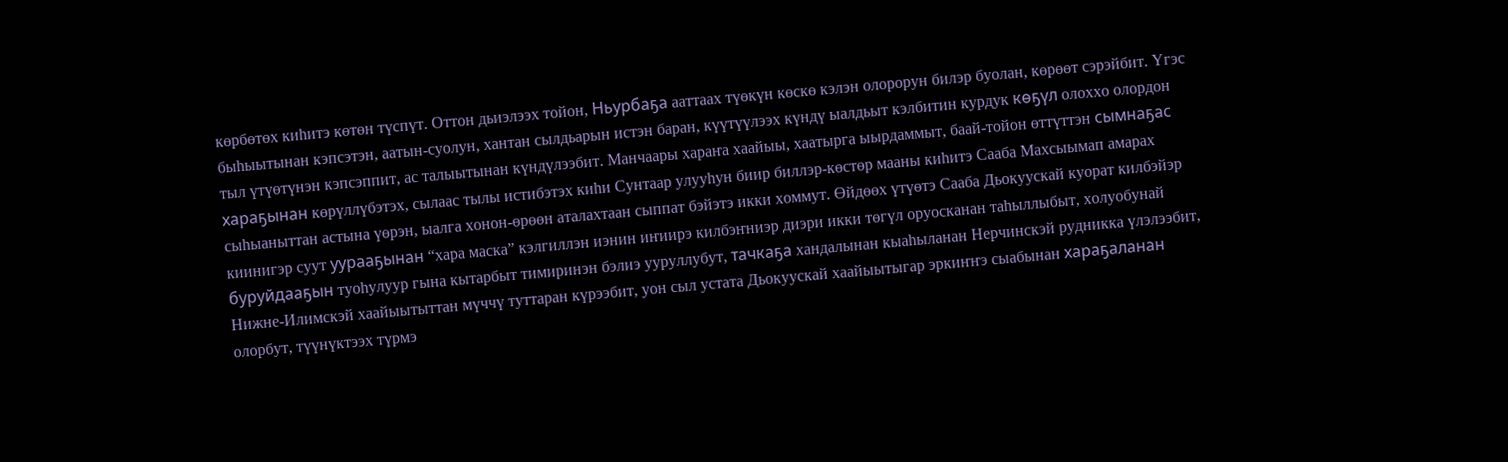көрбөтөх киһитэ көтөн түспүт. Оттон дьиэлээх тойон, Ньурбаҕа ааттаах түөкүн көскө кэлэн олорорун билэр буолан, көрөөт сэрэйбит. Үгэс быһыытынан кэпсэтэн, аатын-суолун, хантан сылдьарын истэн баран, күүтүүлээх күндү ыалдьыт кэлбитин курдук көҕүл олоххо олордон тыл үтүөтүнэн кэпсэппит, ас талыытынан күндүлээбит. Манчаары хараҥа хаайыы, хаатырга ыырдаммыт, баай-тойон өттүттэн сымнаҕас хараҕынан көрүллүбэтэх, сылаас тылы истибэтэх киһи Сунтаар улууһун биир биллэр-көстөр мааны киһитэ Сааба Махсыымап амарах сыһыаныттан астына үөрэн, ыалга хонон-өрөөн аталахтаан сыппат бэйэтэ икки хоммут. Өйдөөх үтүөтэ Сааба Дьокуускай куорат килбэйэр киинигэр суут уурааҕынан “хара маска” кэлгиллэн иэнин иҥиирэ килбэҥниэр диэри икки төгүл оруосканан таһыллыбыт, холуобунай буруйдааҕын туоһулуур гына кытарбыт тимиринэн бэлиэ ууруллубут, тачкаҕа хандалынан кыаһыланан Нерчинскэй рудникка үлэлээбит, Нижне-Илимскэй хаайыытыттан мүччү туттаран күрээбит, уон сыл устата Дьокуускай хаайыытыгар эркиҥҥэ сыабынан хараҕаланан олорбут, түүнүктээх түрмэ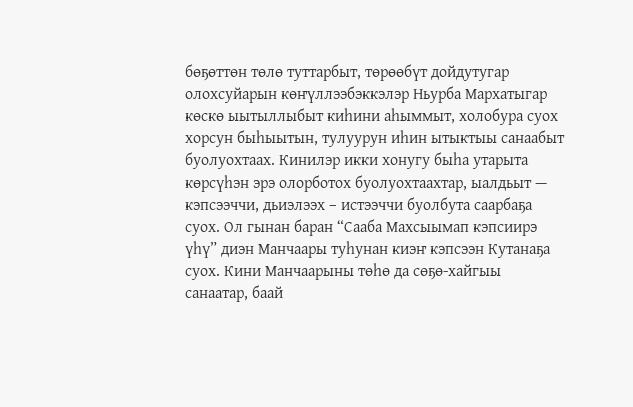бөҕөттөн төлө туттарбыт, төрөөбүт дойдутугар олохсуйарын көҥүллээбэккэлэр Ньурба Мархатыгар көскө ыытыллыбыт киһини аһыммыт, холобура суох хорсун быһыытын, тулуурун иһин ытыктыы санаабыт буолуохтаах. Кинилэр икки хонугу быһа утарыта көрсүһэн эрэ олорботох буолуохтаахтар, ыалдьыт — кэпсээччи, дьиэлээх – истээччи буолбута саарбаҕа суох. Ол гынан баран “Сааба Махсыымап кэпсиирэ үһү” диэн Манчаары туһунан киэҥ кэпсээн Кутанаҕа суох. Кини Манчаарыны төһө да сөҕө-хайгыы санаатар, баай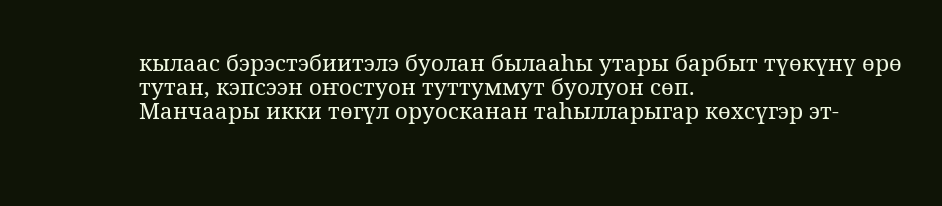кылаас бэрэстэбиитэлэ буолан былааһы утары барбыт түөкүнү өрө тутан, кэпсээн оҥостуон туттуммут буолуон сөп.
Манчаары икки төгүл оруосканан таһылларыгар көхсүгэр эт-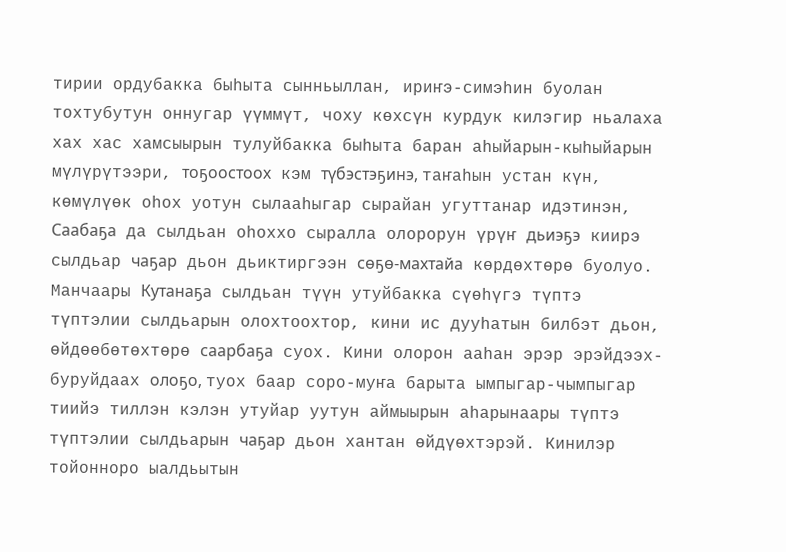тирии ордубакка быһыта сынньыллан, ириҥэ-симэһин буолан тохтубутун оннугар үүммүт, чоху көхсүн курдук килэгир ньалаха хах хас хамсыырын тулуйбакка быһыта баран аһыйарын-кыһыйарын мүлүрүтээри, тоҕоостоох кэм түбэстэҕинэ, таҥаһын устан күн, көмүлүөк оһох уотун сылааһыгар сырайан угуттанар идэтинэн, Саабаҕа да сылдьан оһоххо сыралла олорорун үрүҥ дьиэҕэ киирэ сылдьар чаҕар дьон дьиктиргээн сөҕө-махтайа көрдөхтөрө буолуо. Манчаары Кутанаҕа сылдьан түүн утуйбакка сүөһүгэ түптэ түптэлии сылдьарын олохтоохтор, кини ис дууһатын билбэт дьон, өйдөөбөтөхтөрө саарбаҕа суох. Кини олорон ааһан эрэр эрэйдээх-буруйдаах олоҕо, туох баар соро-муҥа барыта ымпыгар-чымпыгар тиийэ тиллэн кэлэн утуйар уутун аймыырын аһарынаары түптэ түптэлии сылдьарын чаҕар дьон хантан өйдүөхтэрэй. Кинилэр тойонноро ыалдьытын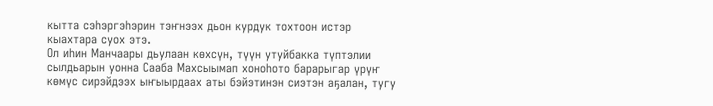кытта сэһэргэһэрин тэҥнээх дьон курдук тохтоон истэр кыахтара суох этэ.
Ол иһин Манчаары дьулаан көхсүн, түүн утуйбакка түптэлии сылдьарын уонна Сааба Махсыымап хоноһото барарыгар үрүҥ көмүс сирэйдээх ыҥыырдаах аты бэйэтинэн сиэтэн аҕалан, тугу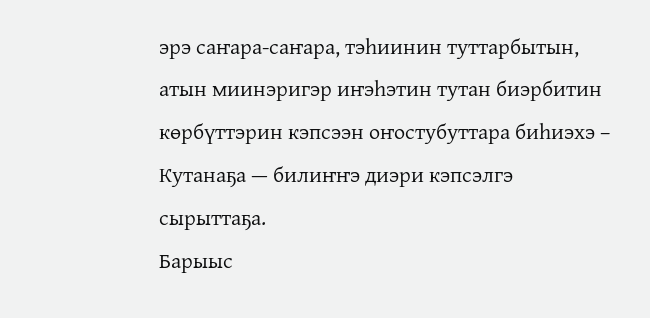эрэ саҥара-саҥара, тэһиинин туттарбытын, атын миинэригэр иҥэһэтин тутан биэрбитин көрбүттэрин кэпсээн оҥостубуттара биһиэхэ – Кутанаҕа — билиҥҥэ диэри кэпсэлгэ сырыттаҕа.
Барыыс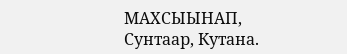МАХСЫЫНАП,
Сунтаар, Кутана.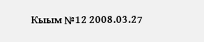Кыым №12 2008.03.27